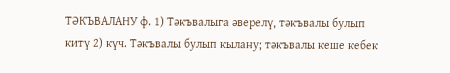ТӘКЪВАЛАНУ ф. 1) Тәкъвалыга әверелү, тәкъвалы булып китү 2) күч. Тәкъвалы булып кылану; тәкъвалы кеше кебек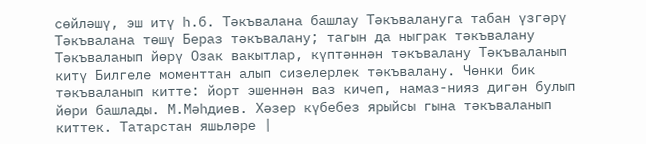сөйләшү, эш итү һ.б. Тәкъвалана башлау Тәкъвалануга табан үзгәрү Тәкъвалана төшү Бераз тәкъвалану; тагын да ныграк тәкъвалану Тәкъваланып йөрү Озак вакытлар, күптәннән тәкъвалану Тәкъваланып китү Билгеле моменттан алып сизелерлек тәкъвалану. Чөнки бик тәкъваланып китте: йорт эшеннән ваз кичеп, намаз-нияз дигән булып йөри башлады. М.Мәһдиев. Хәзер күбебез ярыйсы гына тәкъваланып киттек. Татарстан яшьләре |